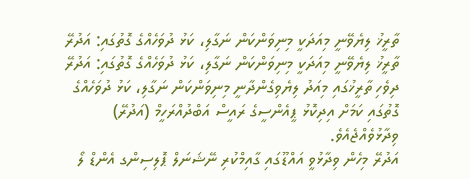ތާރީޚު ލިޔެވޭނީ މިއަދަކީ މިނިވަންކަން ނަގާލި، ކަޅު ދުވަހެއްގެ ގޮތުގައި: އަދުރޭ
ތާރީޚު ލިޔެވޭނީ މިއަދަކީ މިނިވަންކަން ނަގާލި، ކަޅު ދުވަހެއްގެ ގޮތުގައި: އަދުރޭ
ދިވެހި ތާރީޚުގައި މިއަދު ލިޔެވިގެންދާނީ މިނިވަންކަން ނަގާލި، ކަޅު ދުވަހެއްގެ ގޮތުގައި ކަމަށް އިދިކޮޅު ޕީއެންސީގެ ރައީސް އަބްދުއްރަހީމް (އަދުރޭ) ވިދާޅުވެއްޖެއެވެ.
އަދުރޭ މިހެން ވިދާޅުވީ އައްޑޫގައި ގާއިމްކުރި ނޭޝަނަލް ޕޮލިސިންގ އެންޑް ލޯ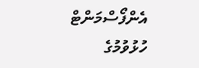އެންފޯސްމަންޓް ހުޅުވުމުގެ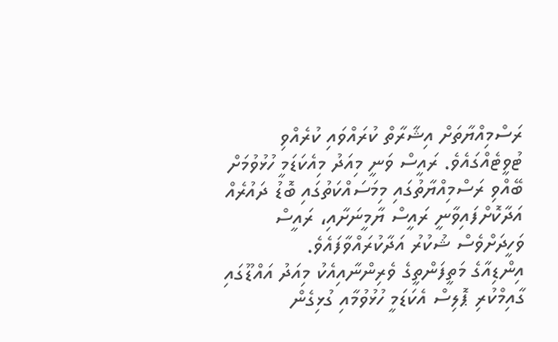ރަސްމިއްޔާތަށް އިޝާރާތް ކުރައްވައި ކުރެއްވި ޓުވީޓެއްގައެވެ. ރައީސް ވަނީ މިއަދު މިއެކަޑަމީ ހުޅުވުމަށް ބޭއްވި ރަސްމިއްޔާތުގައި މިމަސައްކަތުގައި ބޮޑު ދައުރެއް އަދާކޮށްފައިވާނީ ރައީސް ޔާމީނަށާއި، ރައީސް ވަހީދަށްވެސް ޝުކުރު އަދާކުރައްވާފައެވެ.
އިންޑިއާގެ މަތީފަންތީގެ ވެރިންނާއިއެކު މިއަދު އައްޑޫގައި ގާއިމްކުރި ޕޮލިސް އެކަޑަމީ ހުޅުވުމާއި ގުޅިގެން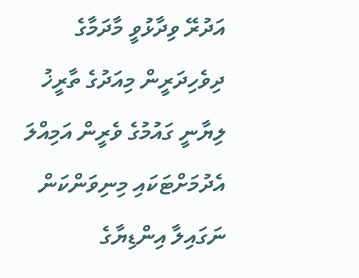އަދުރޭ ވިދާޅުވީ މާދަމާގެ ދިވެހިދަރީން މިއަދުގެ ތާރީޚު ލިޔާނީ ގައުމުގެ ވެރީން އަމިއްލަ އެދުމަށްޓަކައި މިނިވަންކަން ނަގައިލާ އިންޑިޔާގެ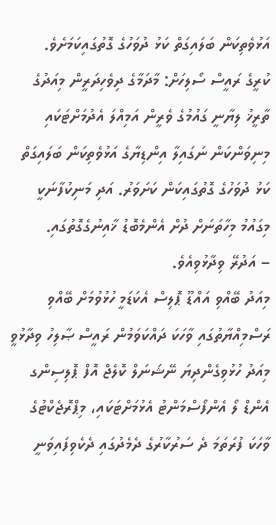އަޅުވެތިކަން ބަލައިގަތް ކަޅު ދުވަހުގެ ގޮތުގައިކަމަށެވެ.
ކުރީގެ ރައީސް ސޯލިހަށް: މާދަމާގެ ދިވެހިދަރީން މިއަދުގެ ތާރީޚު ލިޔާނީ ގައުމުގެ ވެރީން އަމިއްލަ އެދުމަށްޓަކައި މިނިވަންކަން ނަގައިލާ އިންޑިޔާގެ އަޅުވެތިކަން ބަލައިގަތް ކަޅު ދުވަހުގެ ގޮތުގައިކަން ކަށަވަރު. އަދި މަނިކުފާނަކީ މިގައުމު މިހާތަނަށް ދުށް އެންމެބޮޑު ޚާއިނުގެގޮތުގައި.
– އަދުރޭ ވިދާޅުވިއެވެ.
މިއަދު ބޭއްވި އައްޑޫ ޕޮލިސް އެކަޑަމީ ހުޅުވުމަށް ބޭއްވި ރަސްމިއްޔާތުގައި ވާހަކަ ދައްކަވަމުން ރައީސް ޞާލިހު ވިދާޅުވީ މިއަދު ހުޅުވިގެންދިޔަ ނޭޝަނަލް ކޮލެޖް އޮފް ޕޮލިސިންގ އެންޑް ލޯ އެންފޯސްމަންޓު އެޅުމަށްޓަކައި، މިޕްރޮޖެކްޓުގެ ވާހަކަ ފުރަތަމަ ދެ ސަރުކާރުގެ ދެމެދުގައި ދެކެވިފައިވަނީ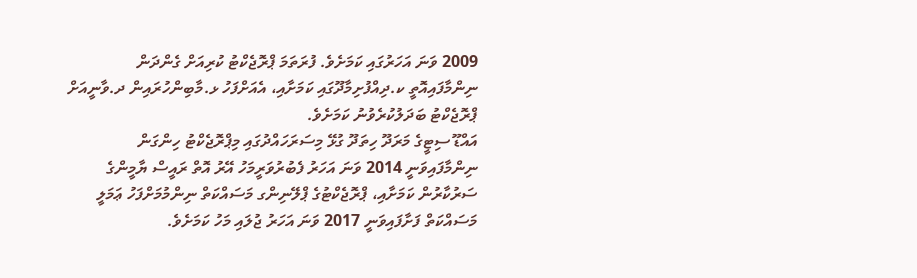2009 ވަނަ އަހަރުގައި ކަމަށެވެ. ފުރަތަމަ ޕްރޮޖެކްޓު ކުރިއަށް ގެންދަން ނިންމާފައިއޮތީ ކ.ދިއްފުށިމާދޫގައި ކަމަށާއި، އެއަށްފަހު ޅ.މާބިންހުރައިން ދ.ވާނީއަށް ޕްރޮޖެކްޓު ބަދަލުކުރެވުނު ކަމަށެވެ.
އައްޑޫ ސިޓީގެ މަރަދޫ ހިތަދޫ ގުޅޭ މިސަރަހައްދުގައި މިޕްރޮޖެކްޓު ހިންގަން ނިންމާފައިވަނީ 2014 ވަނަ އަހަރު ފެބުރުވަރީމަހު އޭރު އޮތް ރައީސް ޔާމީންގެ ސަރުކާރުން ކަމަށާއި، ޕްރޮޖެކްޓުގެ ޕްލޭނިންގ މަސައްކަތް ނިންމުމަށްފަހު ޢަމަލީ މަސައްކަތް ފަށާފައިވަނީ 2017 ވަނަ އަހަރު ޖުލައި މަހު ކަމަށެވެ.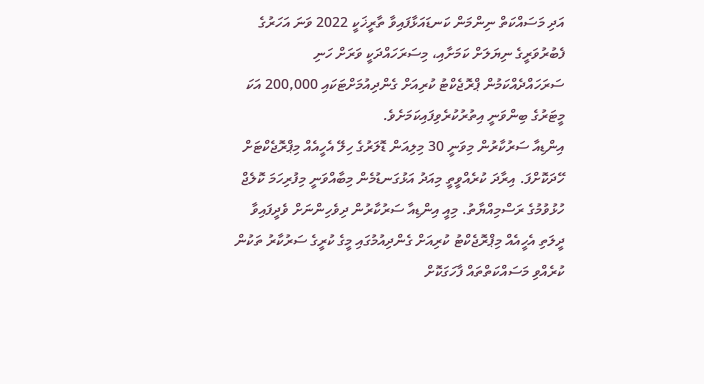އަދި މަސައްކަތް ނިންމަން ކަނޑައަޅާފައިވާ ތާރީޚަކީ 2022 ވަނަ އަހަރުގެ ފެބުރުވަރީގެ ނިޔަލަށް ކަމަށާއި، މިސަރަހައްދަކީ ވަރަށް ހަނި ސަރަހައްދެއްކަމުން ޕްރޮޖެކްޓު ކުރިއަށް ގެންދިއުމަށްޓަކައި 200,000 އަކަ މީޓަރުގެ ބިންވަނީ އިތުރުކުރެވިފައިކަމަށެވެ.
އިންޑިއާ ސަރުކާރުން މިވަނީ 30 މިލިއަން ޑޮލަރުގެ ހިލޭ އެހީއެއް މިޕްރޮޖެކްޓަށް ހޭދަކޮށްފަ. އިރާދަ ކުރެއްވީތީ މިއަދު އަޅުގަނޑުމެން މިބާއްވަނީ މިފުރިހަމަ ކޮލެޖް ހުޅުވުމުގެ ރަސްމިއްޔާތު. މިއީ އިންޑިއާ ސަރުކާރުން ދިވެހިންނަށް ވެދީފައިވާ ދީލަތި އެހީއެއް މިޕްރޮޖެކްޓު ކުރިއަށް ގެންދިއުމުގައި މީގެ ކުރީގެ ސަރުކާރު ތަކުން ކުރެއްވި މަސައްކަތްތައް ފާހަގަކޮށް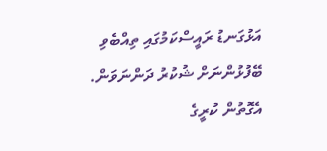އަޅުގަނޑު ރައީސްކަމުގައި ތިއްބެވި ބޭފުޅުންނަށް ޝުކުރު ދަންނަވަން. އެގޮތުން ކުރީގެ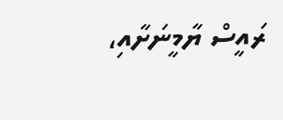ރައީސް ޔާމީނަށާއި،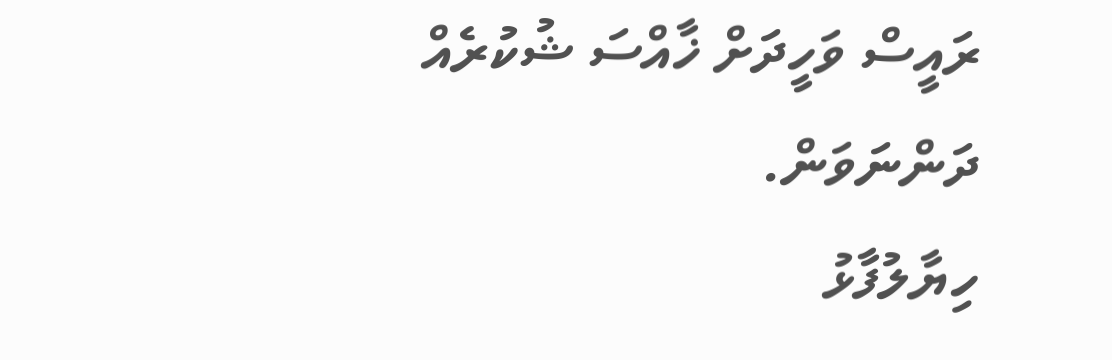ރައީސް ވަހީދަށް ޚާއްސަ ޝުކުރެއް ދަންނަވަން.
ހިޔާލުފާޅު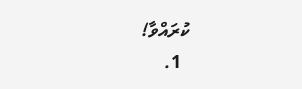ކުރައްވާ!
  1.